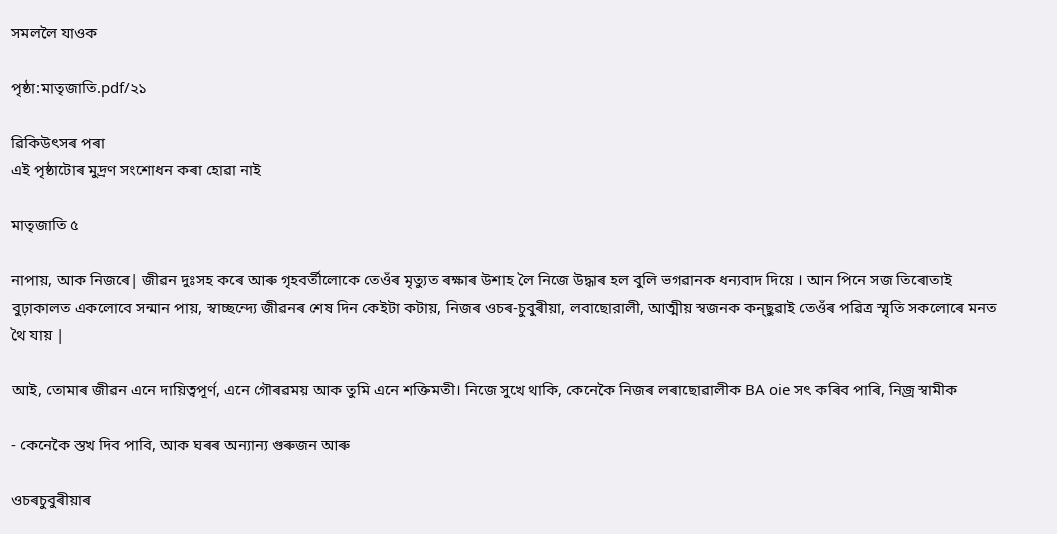সমললৈ যাওক

পৃষ্ঠা:মাতৃজাতি.pdf/২১

ৱিকিউৎসৰ পৰা
এই পৃষ্ঠাটোৰ মুদ্ৰণ সংশোধন কৰা হোৱা নাই

মাতৃজাতি ৫

নাপায়, আক নিজৰে| জীৱন দুঃসহ কৰে আৰু গৃহবর্তীলোকে তেওঁৰ মৃত্যুত ৰক্ষাৰ উশাহ লৈ নিজে উদ্ধাৰ হল বুলি ভগৱানক ধন্যবাদ দিয়ে । আন পিনে সজ তিৰোতাই বুঢ়াকালত একলোবে সন্মান পায়, স্বাচ্ছন্দ্যে জীৱনৰ শেষ দিন কেইটা কটায়, নিজৰ ওচৰ-চুবুৰীয়া, লবাছোরালী, আত্মীয় স্বজনক কন্ছুৱাই তেওঁৰ পৱিত্ৰ স্মৃতি সকলোৰে মনত থৈ যায় |

আই, তোমাৰ জীৱন এনে দায়িত্বপূৰ্ণ, এনে গৌৰৱময় আক তুমি এনে শক্তিমতী। নিজে সুখে থাকি, কেনেকৈ নিজৰ লৰাছোৱালীক BA oie সৎ কৰিব পাৰি, নিজ্ৰ স্বামীক

- কেনেকৈ স্তখ দিব পাবি, আক ঘৰৰ অন্যান্য গুৰুজন আৰু

ওচৰচুবুৰীয়াৰ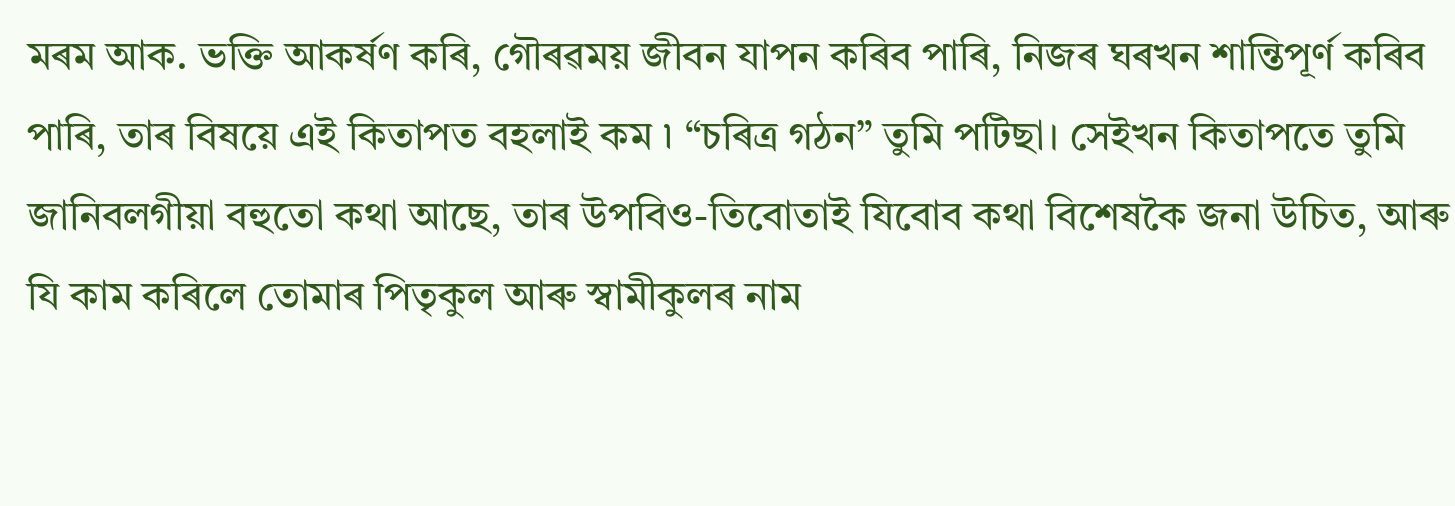মৰম আক. ভক্তি আকর্ষণ কৰি, গৌৰৱময় জীবন যাপন কৰিব পাৰি, নিজৰ ঘৰখন শান্তিপূর্ণ কৰিব পাৰি, তাৰ বিষয়ে এই কিতাপত বহলাই কম ৷ “চৰিত্ৰ গঠন” তুমি পটিছা। সেইখন কিতাপতে তুমি জানিবলগীয়া বহুতো কথা আছে, তাৰ উপবিও-তিবোতাই যিবোব কথা বিশেষকৈ জনা উচিত, আৰু যি কাম কৰিলে তোমাৰ পিতৃকুল আৰু স্বামীকুলৰ নাম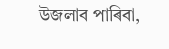উজলাব পাৰিবা,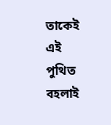তাকেই এই পুথিত বহলাই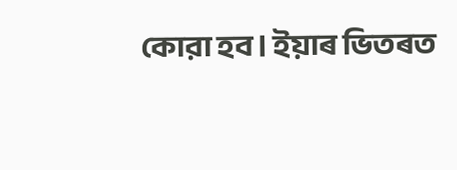কোরা হব। ইয়াৰ ভিতৰত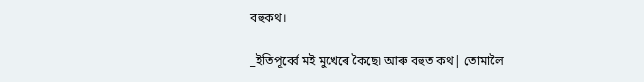বহুকথ।

_ইতিপূৰ্ব্বে মই মুখেৰে কৈছে৷ আৰু বহুত কথ| তোমালৈ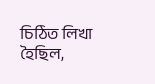চিঠিত লিখা হৈছিল,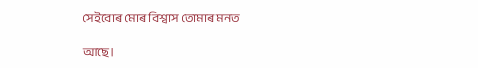সেইবোৰ মোৰ বিশ্বাস তোমাৰ মনত

আছে।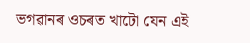ভগৱানৰ ওচৰত খাটো যেন এই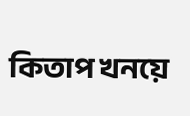কিতাপ খনয়ে